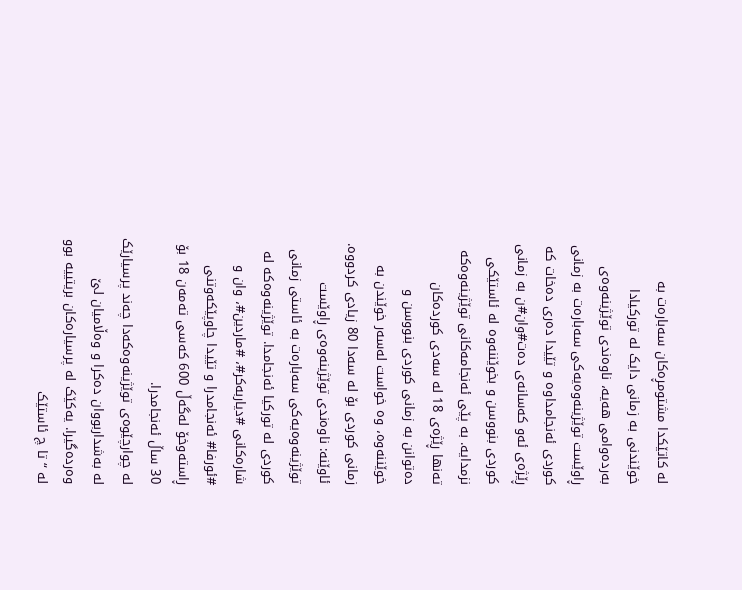لە کاتێکدا مشتومڕەکان سەبارەت بە خوێندنی بە زمانی دایک لە تورکیادا بەردەوامی هەیە، ناوەندی توێژینەوەی ڕاوێست توێژینەوەیەکی سەبارەت بە زمانی کوردی ئەنجامداوە و تێیدا دەری دەخات کە ڕێژەی ئەو کەسانەی دەت#وان#ن بە زمانی کوردی بنووسن و بخوێننەوە لە ئاستێکی نزمدایە. بە پێی ئەنجامەکانی توێژینەوەکە تەنها ڕێژەی 18 لە سەدی کوردەکان دەتوانن بە زمانی کوردی بنووسن و خوێننەوە، وە خواست لەسەر خوێندن بە زمانی کوردی بۆ لە سەدا 80 زیادی کردووە.
ئاوێنە: ناوەندی توێژینەوەی ڕاوێست توێژینەوەیەکی سەبارەت بە ئاستی زمانی کوردی لە تورکیا ئەنجامدا. توێژینەوەکە لە شارەکانی #دیاربەکر#، #ماردین#، وان و #ئورفا# ئەنجامدرا و تێیدا چاوپێکەوتنی ڕاستەوخۆ لەگەڵ 600 کەسی تەمەن 18 بۆ 30 ساڵ ئەنجامدرا.
لە چوارچێوەی توێژینەوەکەدا چەند پرسیارێک لە بەشداربووان دەکرا و وەڵامیان لێ وەردەگیرا. یەکێک لە پرسیارەکان بریتییە بوو لە “تا چ ئاستێک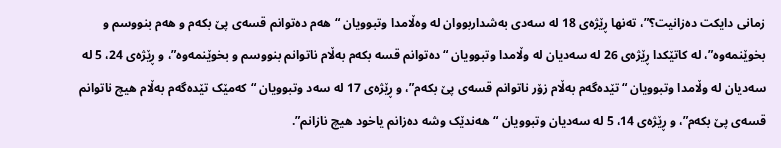زمانی دایکت دەزانیت؟”، تەنها ڕێژەی 18 لە سەدی بەشداربووان لە وەڵامدا وتبوویان “هەم دەتوانم قسەی پێ بکەم و هەم بنووسم و بخوێنمەوە”، لە کاتێکدا ڕێژەی 26 لە سەدیان لە وڵامدا وتبوویان “دەتوانم قسە بکەم بەڵام ناتوانم بنووسم و بخوێنمەوە”، و ڕێژەی 24، 5 لە سەدیان لە وڵامدا وتبوویان “تێدەگەم بەڵام زۆر ناتوانم قسەی پێ بکەم”، و ڕێژەی 17 لە سەد وتبوویان “کەمێک تێدەگەم بەڵام هیچ ناتوانم قسەی پێ بکەم”، و ڕێژەی 14، 5 لە سەدیان وتبوویان “هەندێک وشە دەزانم یاخود هیچ نازانم”.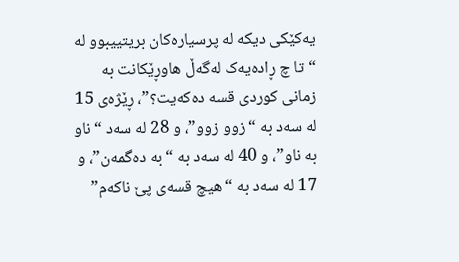یەکێکی دیکە لە پرسیارەکان بریتییبوو لە “تا چ ڕادەیەک لەگەڵ هاوڕێکانت بە زمانی کوردی قسە دەکەیت؟”، ڕێژەی 15 لە سەد بە “زوو زوو”، و 28 لە سەد “ناو بە ناو”، و 40 لە سەد بە “بە دەگمەن”، و 17 لە سەد بە “هیچ قسەی پێ ناکەم”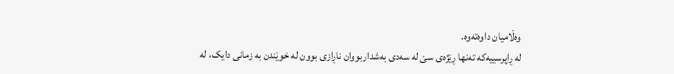وەڵامیان داوەتەوە.
لە ڕاپرسییەکە تەنها ڕێژەی سێ لە سەدی بەشداربووان ناڕازی بوون لە خوێندن بە زمانی دایک، لە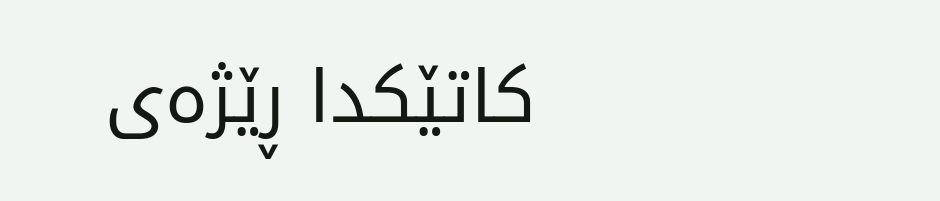کاتێکدا ڕێژەی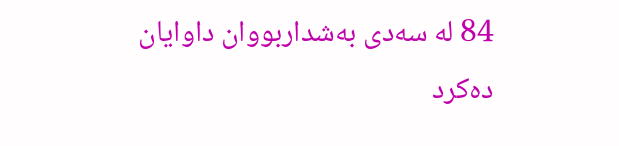84 لە سەدی بەشداربووان داوایان دەکرد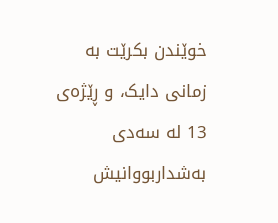خوێندن بکرێت بە زمانی دایک، و ڕێژەی 13 لە سەدی بەشداربووانیش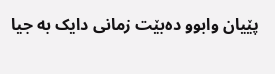پێیان وابوو دەبێت زمانی دایک بە جیا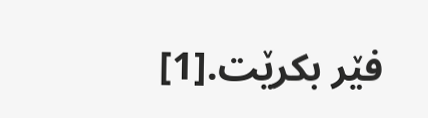فێر بکرێت.[1]